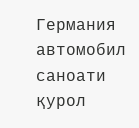Германия автомобил саноати қурол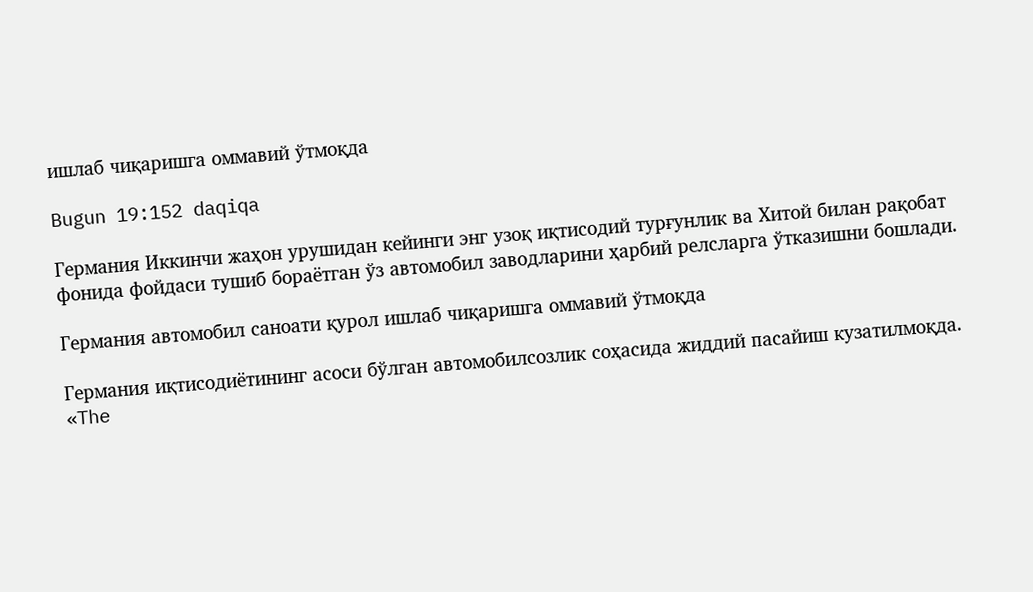ишлаб чиқаришга оммавий ўтмоқда

Bugun 19:152 daqiqa

Германия Иккинчи жаҳон урушидан кейинги энг узоқ иқтисодий турғунлик ва Хитой билан рақобат фонида фойдаси тушиб бораётган ўз автомобил заводларини ҳарбий релсларга ўтказишни бошлади.

Германия автомобил саноати қурол ишлаб чиқаришга оммавий ўтмоқда

Германия иқтисодиётининг асоси бўлган автомобилсозлик соҳасида жиддий пасайиш кузатилмоқда. «The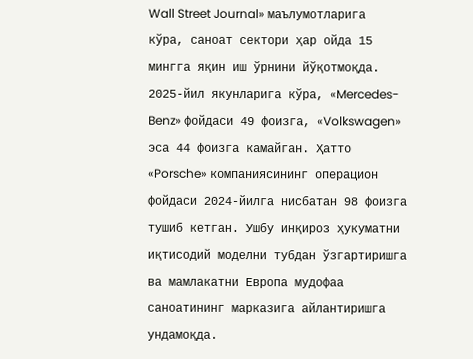Wall Street Journal» маълумотларига кўра, саноат сектори ҳар ойда 15 мингга яқин иш ўрнини йўқотмоқда. 2025-йил якунларига кўра, «Mercedes-Benz» фойдаси 49 фоизга, «Volkswagen» эса 44 фоизга камайган. Ҳатто «Porsche» компаниясининг операцион фойдаси 2024-йилга нисбатан 98 фоизга тушиб кетган. Ушбу инқироз ҳукуматни иқтисодий моделни тубдан ўзгартиришга ва мамлакатни Европа мудофаа саноатининг марказига айлантиришга ундамоқда.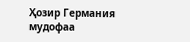Ҳозир Германия мудофаа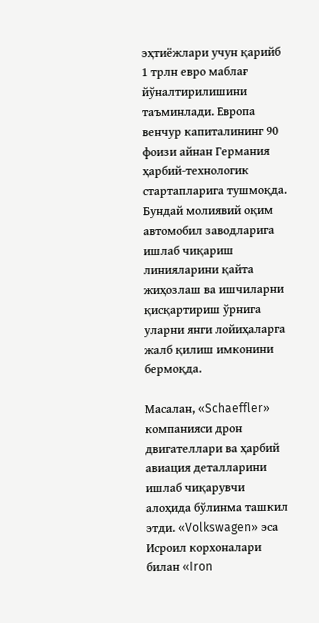эҳтиёжлари учун қарийб 1 трлн евро маблағ йўналтирилишини таъминлади. Европа венчур капиталининг 90 фоизи айнан Германия ҳарбий-технологик стартапларига тушмоқда. Бундай молиявий оқим автомобил заводларига ишлаб чиқариш линияларини қайта жиҳозлаш ва ишчиларни қисқартириш ўрнига уларни янги лойиҳаларга жалб қилиш имконини бермоқда.

Масалан, «Schaeffler» компанияси дрон двигателлари ва ҳарбий авиация деталларини ишлаб чиқарувчи алоҳида бўлинма ташкил этди. «Volkswagen» эса Исроил корхоналари билан «Iron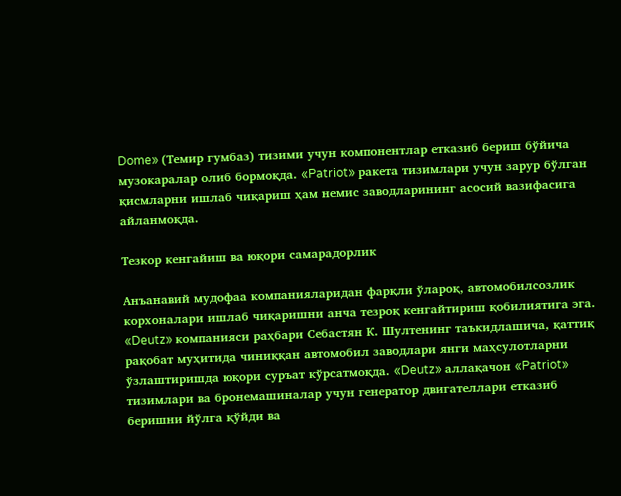Dome» (Темир гумбаз) тизими учун компонентлар етказиб бериш бўйича музокаралар олиб бормоқда. «Patriot» ракета тизимлари учун зарур бўлган қисмларни ишлаб чиқариш ҳам немис заводларининг асосий вазифасига айланмоқда.

Тезкор кенгайиш ва юқори самарадорлик

Анъанавий мудофаа компанияларидан фарқли ўлароқ, автомобилсозлик корхоналари ишлаб чиқаришни анча тезроқ кенгайтириш қобилиятига эга. «Deutz» компанияси раҳбари Себастян К. Шултенинг таъкидлашича, қаттиқ рақобат муҳитида чиниққан автомобил заводлари янги маҳсулотларни ўзлаштиришда юқори суръат кўрсатмоқда. «Deutz» аллақачон «Patriot» тизимлари ва бронемашиналар учун генератор двигателлари етказиб беришни йўлга қўйди ва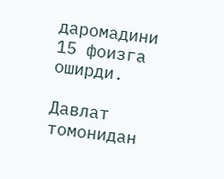даромадини 15 фоизга оширди.

Давлат томонидан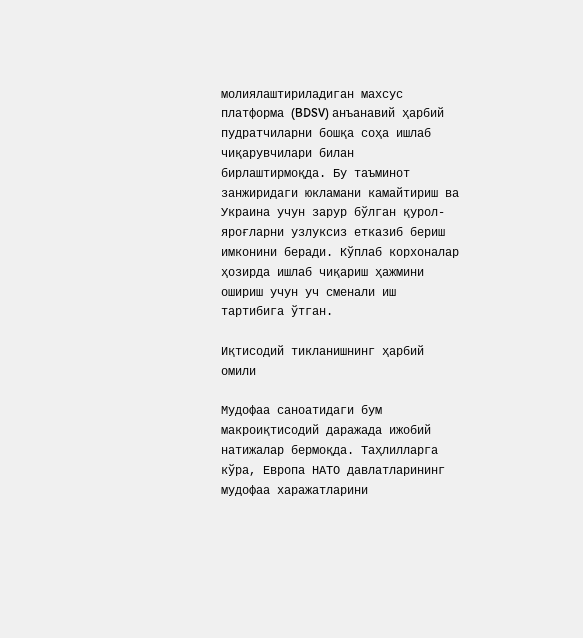молиялаштириладиган махсус платформа (BDSV) анъанавий ҳарбий пудратчиларни бошқа соҳа ишлаб чиқарувчилари билан бирлаштирмоқда. Бу таъминот занжиридаги юкламани камайтириш ва Украина учун зарур бўлган қурол-яроғларни узлуксиз етказиб бериш имконини беради. Кўплаб корхоналар ҳозирда ишлаб чиқариш ҳажмини ошириш учун уч сменали иш тартибига ўтган.

Иқтисодий тикланишнинг ҳарбий омили

Мудофаа саноатидаги бум макроиқтисодий даражада ижобий натижалар бермоқда. Таҳлилларга кўра, Европа НАТО давлатларининг мудофаа харажатларини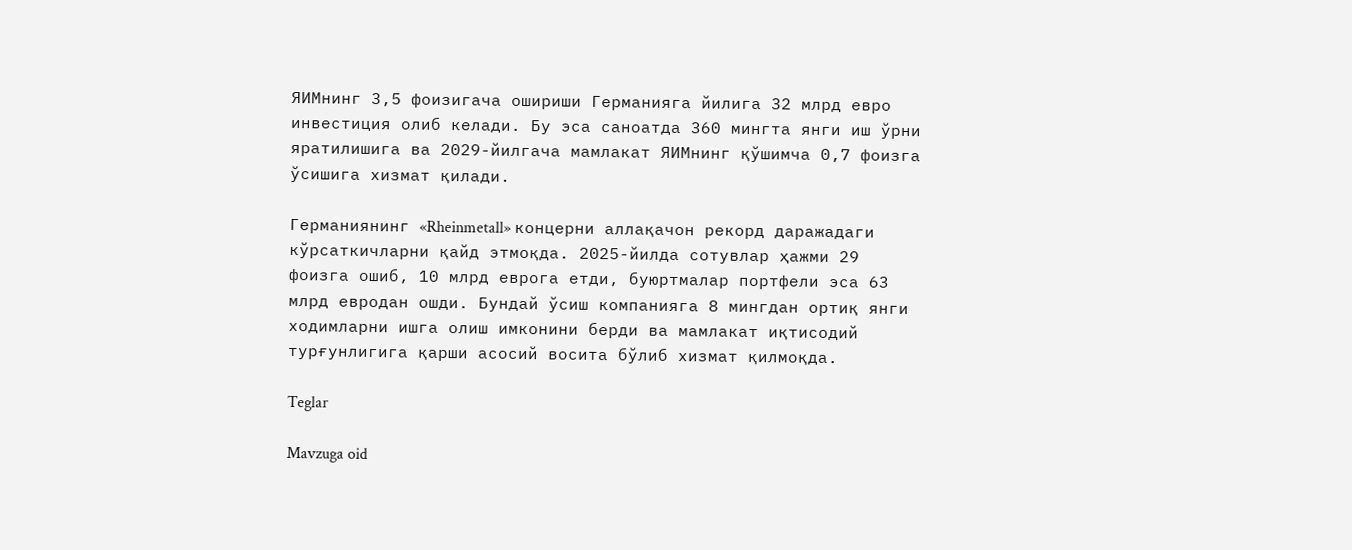ЯИМнинг 3,5 фоизигача ошириши Германияга йилига 32 млрд евро инвестиция олиб келади. Бу эса саноатда 360 мингта янги иш ўрни яратилишига ва 2029-йилгача мамлакат ЯИМнинг қўшимча 0,7 фоизга ўсишига хизмат қилади.

Германиянинг «Rheinmetall» концерни аллақачон рекорд даражадаги кўрсаткичларни қайд этмоқда. 2025-йилда сотувлар ҳажми 29 фоизга ошиб, 10 млрд еврога етди, буюртмалар портфели эса 63 млрд евродан ошди. Бундай ўсиш компанияга 8 мингдан ортиқ янги ходимларни ишга олиш имконини берди ва мамлакат иқтисодий турғунлигига қарши асосий восита бўлиб хизмат қилмоқда.

Teglar

Mavzuga oid